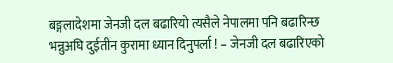बङ्गलादेशमा जेनजी दल बढारियो त्यसैले नेपालमा पनि बढारिन्छ भन्नुअघि दुईतीन कुरामा ध्यान दिनुपर्ला ! – जेनजी दल बढारिएको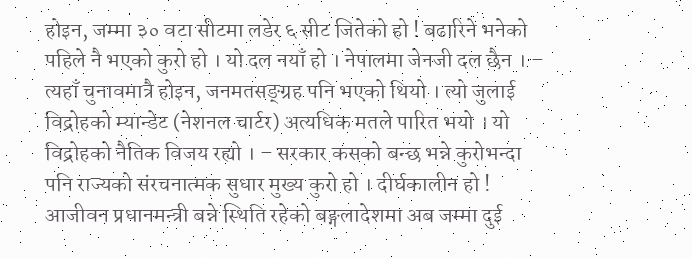होइन, जम्मा ३० वटा सीटमा लडेर ६ सीट जितेको हो ! बढारिने भनेको पहिले नै भएको कुरो हो । यो दल नयाँ हो । नेपालमा जेनजी दल छैन । – त्यहाँ चुनावमात्रै होइन, जनमतसङ्ग्रह पनि भएको थियो । त्यो जुलाई विद्रोहको म्यान्डेट (नेशनल चार्टर) अत्यधिक मतले पारित भयो । यो विद्रोहको नैतिक विजय रह्यो । – सरकार कसको बन्छ भन्ने कुरोभन्दा पनि राज्यको संरचनात्मक सुधार मुख्य कुरो हो । दीर्घकालीन हो ! आजीवन प्रधानमन्त्री बन्ने स्थिति रहेको बङ्गलादेशमा अब जम्मा दुई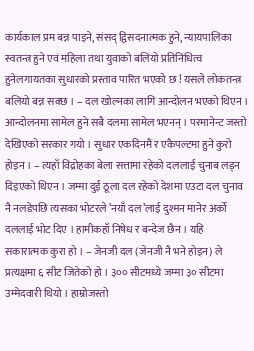कार्यकाल प्रम बन्न पाइने, संसद् द्विसदनात्मक हुने, न्यायपालिका स्वतन्त्र हुने एवं महिला तथा युवाको बलियो प्रतिनिधित्व हुनेलगायतका सुधारको प्रस्ताव पारित भएको छ ! यसले लोकतन्त्र बलियो बन्न सक्छ । – दल खोल्नका लागि आन्दोलन भएको थिएन । आन्दोलनमा सामेल हुने सबै दलमा सामेल भएनन् । परमानेन्ट जस्तो देखिएको सरकार गयो । सुधार एकदिनमैं र एकैपल्टमा हुने कुरो होइन । – त्यहाँ विद्रोहका बेला सत्तामा रहेको दललाई चुनाब लड्न दिइएको थिएन । जम्मा दुई ठूला दल रहेको देशमा एउटा दल चुनाव नै नलडेपछि त्यसका भोटरले ’नयाँ दल’लाई दुश्मन मानेर अर्को दललाई भोट दिए । हामीकहाँ निषेध र बन्देज छैन । यहि सकारात्मक कुरा हो । – जेनजी दल (जेनजी नै भने होइन) ले प्रत्यक्षमा ६ सीट जितेको हो । ३०० सीटमध्ये जम्मा ३० सीटमा उम्मेदवारी थियो । हाम्रोजस्तो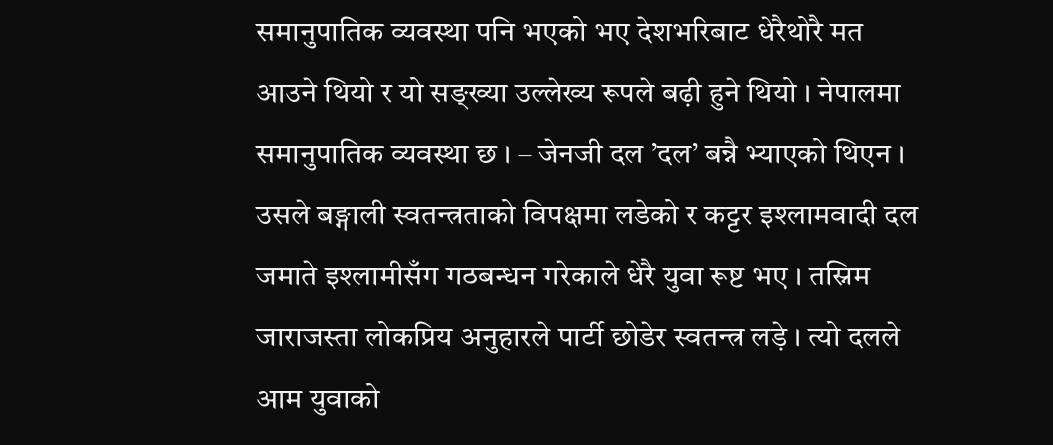समानुपातिक व्यवस्था पनि भएको भए देशभरिबाट धेरैथोरै मत आउने थियो र यो सङ्ख्या उल्लेख्य रूपले बढ़ी हुने थियो । नेपालमा समानुपातिक व्यवस्था छ । – जेनजी दल ’दल’ बन्नै भ्याएको थिएन । उसले बङ्गाली स्वतन्त्रताको विपक्षमा लडेको र कट्टर इश्लामवादी दल जमाते इश्लामीसँग गठबन्धन गरेकाले धेरै युवा रूष्ट भए । तस्निम जाराजस्ता लोकप्रिय अनुहारले पार्टी छोडेर स्वतन्त्र लड़े । त्यो दलले आम युवाको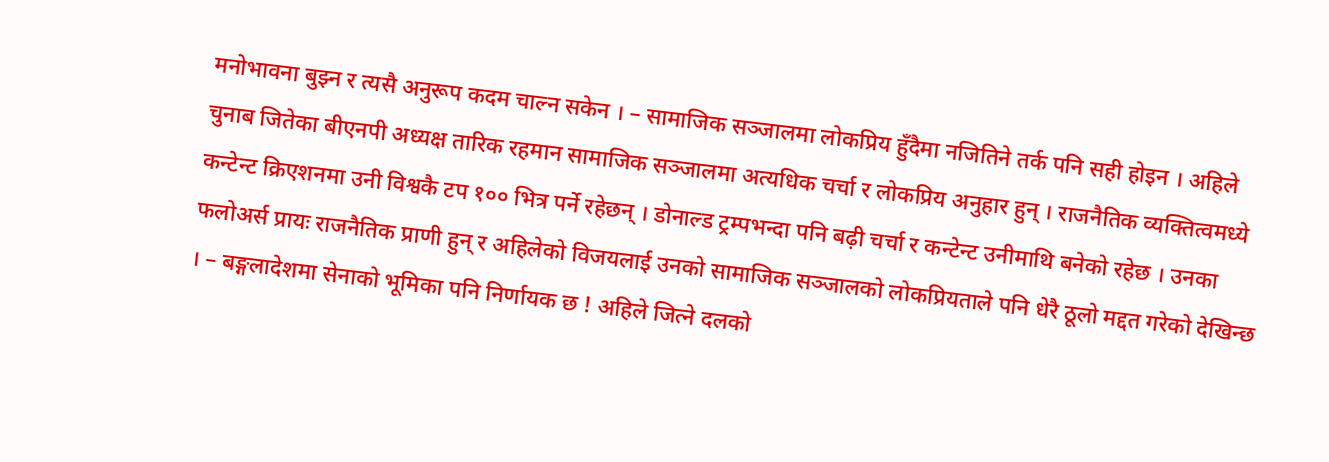मनोभावना बुझ्न र त्यसै अनुरूप कदम चाल्न सकेन । – सामाजिक सञ्जालमा लोकप्रिय हुँदैमा नजितिने तर्क पनि सही होइन । अहिले चुनाब जितेका बीएनपी अध्यक्ष तारिक रहमान सामाजिक सञ्जालमा अत्यधिक चर्चा र लोकप्रिय अनुहार हुन् । राजनैतिक व्यक्तित्वमध्ये कन्टेन्ट क्रिएशनमा उनी विश्वकै टप १०० भित्र पर्ने रहेछन् । डोनाल्ड ट्रम्पभन्दा पनि बढ़ी चर्चा र कन्टेन्ट उनीमाथि बनेको रहेछ । उनका फलोअर्स प्रायः राजनैतिक प्राणी हुन् र अहिलेको विजयलाई उनको सामाजिक सञ्जालको लोकप्रियताले पनि धेरै ठूलो मद्दत गरेको देखिन्छ । – बङ्गलादेशमा सेनाको भूमिका पनि निर्णायक छ ! अहिले जित्ने दलको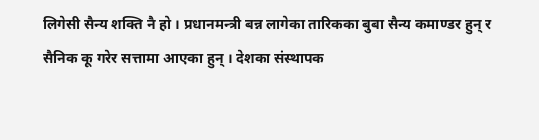लिगेसी सैन्य शक्ति नै हो । प्रधानमन्त्री बन्न लागेका तारिकका बुबा सैन्य कमाण्डर हुन् र सैनिक कू गरेर सत्तामा आएका हुन् । देशका संस्थापक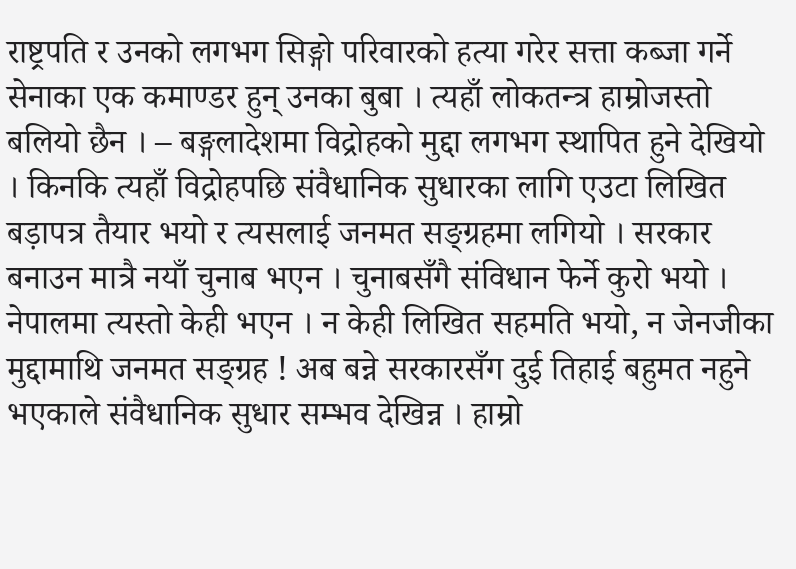राष्ट्रपति र उनको लगभग सिङ्गो परिवारको हत्या गरेर सत्ता कब्जा गर्ने सेनाका एक कमाण्डर हुन् उनका बुबा । त्यहाँ लोकतन्त्र हाम्रोजस्तो बलियो छैन । – बङ्गलादेशमा विद्रोहको मुद्दा लगभग स्थापित हुने देखियो । किनकि त्यहाँ विद्रोहपछि संवैधानिक सुधारका लागि एउटा लिखित बड़ापत्र तैयार भयो र त्यसलाई जनमत सङ्ग्रहमा लगियो । सरकार बनाउन मात्रै नयाँ चुनाब भएन । चुनाबसँगै संविधान फेर्ने कुरो भयो । नेपालमा त्यस्तो केही भएन । न केही लिखित सहमति भयो, न जेनजीका मुद्दामाथि जनमत सङ्ग्रह ! अब बन्ने सरकारसँग दुई तिहाई बहुमत नहुने भएकाले संवैधानिक सुधार सम्भव देखिन्न । हाम्रो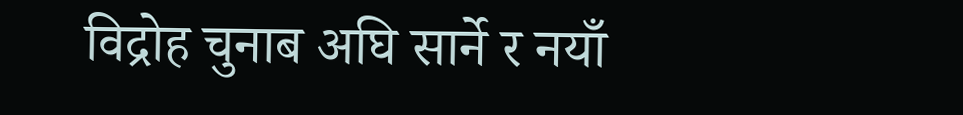विद्रोह चुनाब अघि सार्ने र नयाँ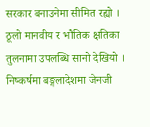सरकार बनाउनेमा सीमित रह्यो । ठूलो मानवीय र भौतिक क्षतिका तुलनामा उपलब्धि सानो देखियो । निष्कर्षमा बङ्गलादेशमा जेनजी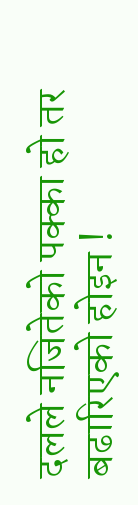दलले नजितेको पक्का हो तर बढारिएको होइन !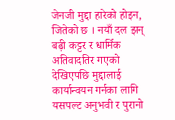जेनजी मुद्दा हारेको होइन, जितेको छ । नयाँ दल झन् बढ़ी कट्टर र धार्मिक अतिवादतिर गएको देखिएपछि मुद्दालाई कार्यान्वयन गर्नका लागि यसपल्ट अनुभवी र पुरानो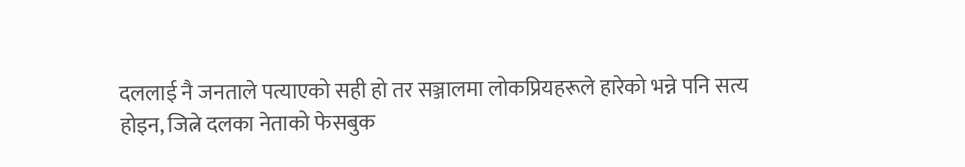दललाई नै जनताले पत्याएको सही हो तर सञ्जालमा लोकप्रियहरूले हारेको भन्ने पनि सत्य होइन, जित्ने दलका नेताको फेसबुक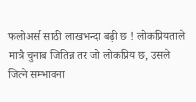फलोअर्स साठी लाखभन्दा बढ़ी छ ! लोकप्रियताले मात्रै चुनाब जितिन्न तर जो लोकप्रिय छ, उसले जित्ने सम्भावना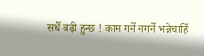सधैँ बढ़ी हुन्छ ! काम गर्ने नगर्ने भन्नेचाहिँ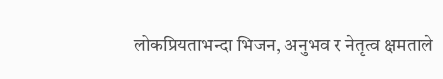लोकप्रियताभन्दा भिजन, अनुभव र नेतृत्व क्षमताले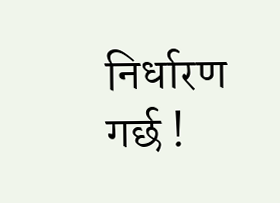निर्धारण गर्छ !